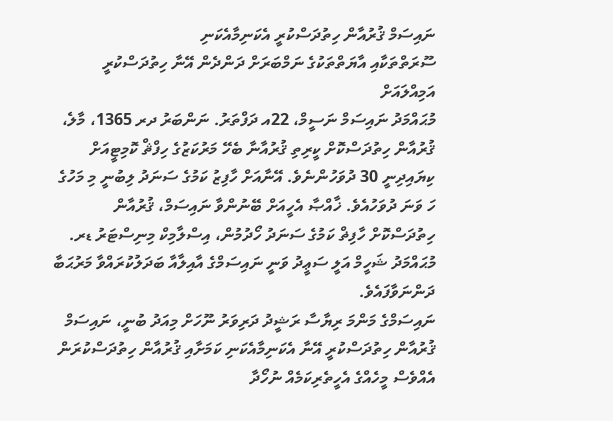ނައިސަމް ޤުރުއާން ހިތުދަސްކުރީ އެކަނިމާއެކަނި
ސޫރަތްތަކާއި އާޔަތްތަކުގެ ނަމްބަރަށް ދަންދެން އޭނާ ހިތުދަސްކުރީ އަމިއްލައަށް
މުޙައްމަދު ނައިސަމް ނަސީމް، 22އ ދަފްތަރު. ނަންބަރު ދރ 1365، މާލެ، ޤުރުއާން ހިތުދަސްކޮށް ކީރިތި ޤުރުއާނާ ބެހޭ މަރުކަޒުގެ ހިފްޘް ކޮމިޓީއަށް ކިޔައިދިނީ 30 ދުވަހުންނެވެ. އޭނާއަށް ހާފިޒު ކަމުގެ ސަނަދު ލިބުނީ މި މަހުގެ ހަ ވަނަ ދުވަހުއެވެ. ޚާއްޞާ އެހީއަށް ބޭނުންވާ ނައިސަމް، ޤުރުއާން ހިތުދަސްކޮށް ހާފިޡް ކަމުގެ ސަނަދު ހޯދުމުން، އިސްލާމިކް މިނިސްޓަރު ޑރ. މުޙައްމަދު ޝަހީމް އަލީ ސަޢީދު ވަނީ ނައިސަމްގެ އާއިލާއާ ބަދަލުކުރައްވާ މަރުޙަބާ ދަންނަވާފައެވެ.
ނައިސަމްގެ މަންމަ ރިޔާސާ ރަޝީދު ދަރިވަރު ނޫހަށް މިއަދު ބުނީ، ނައިސަމް ޤުރުއާން ހިތުދަސްކުރީ އޭނާ އެކަނިމާއެކަނި ކަމަށާއި ޤުރުއާން ހިތުދަސްކުރަން އެއްވެސް މީހެއްގެ އެހީތެރިކަމެއް ނުހޯދާ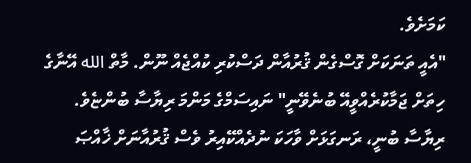ކަމަށެވެ.
"އެއީ ތަނަކަށް ގޮސްގެން ޤުރުއާން ދަސްކުރި ކުއްޖެއް ނޫން. މާތް الله އޭނާގެ ހިތަށް ޖަމާކުރެއްވީއޭ ބުނެވޭނީ" ނައިސަމްގެ މަންމަ ރިޔާސާ ބުންޏެވެ.
ރިޔާސާ ބުނީ، ރަނގަޅަށް ވާހަކަ ނުދެއްކޭއިރު ވެސް ޤުރުއާނަށް ޚާއްޞަ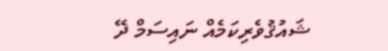ޝައުޤުވެރިކަމެއް ނައިސަމް ދޭ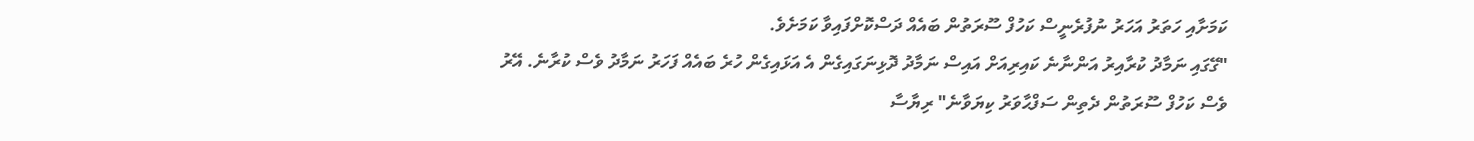ކަމަށާއި ހަތަރު އަހަރު ނުފުރެނީސް ކަހުފް ސޫރަތުން ބައެއް ދަސްކޮށްފައިވާ ކަމަށެވެ.
"ގޭގައި ނަމާދު ކުރާއިރު އަންނާނެ ކައިރިއަށް އައިސް ނަމާދު ދޮޅިނަގައިގެން އެ އަޅައިގެން ހުރެ ބައެއް ފަހަރު ނަމާދު ވެސް ކުރާނެ. އޭރު ވެސް ކަހުފް ސޫރަތުން ދެތިން ސަފްޙާވަރު ކިޔަވާނެ" ރިޔާސާ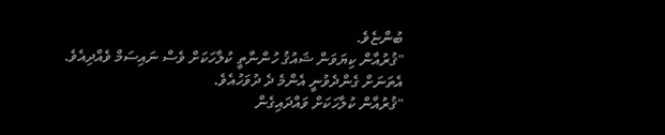ބުންޏެވެ.
"ޤުރުއާން ކިޔަވަން ޝައުޤު ހުންނާތީ ކުލާހަކަށް ވެސް ނައިސަމް ވެއްދިއެވެ. އެތަނަށް ގެންދެވުނީ އެންމެ ދެ ދުވަހުއެވެ.
"ޤުރުއާން ކުލާހަކަށް ވައްދައިގެން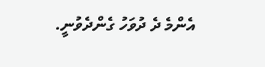އެންމެ ދެ ދުވަހު ގެންދެވުނީ.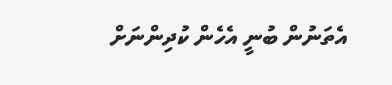އެތަނުން ބުނީ އެހެން ކުދިންނަށް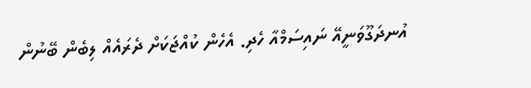އުނދަގޫވަނީއޭ ނައިސަމްއާ ހެދި. އެހެން ކުއްޖަކަށް ދެރައެއް ލިބެން ބޭނުން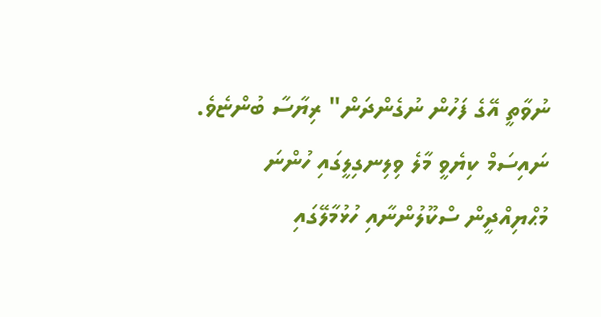ނުވާތީ އޭގެ ފަހުން ނުގެންދަން" ރިޔާސާ ބުންޏެވެ.
ނައިސަމް ކިޔެވީ މާލެ ވިލިނގިލީގައި ހުންނަ މުޙްޔިއްދީން ސްކޫލުންނާއި ހުޅުމާލޭގައި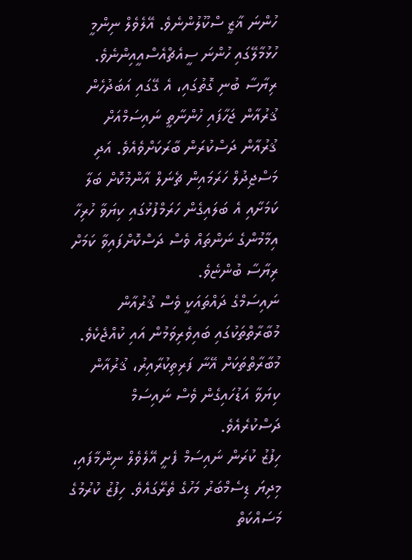ހުންނަ ޣާޒީ ސްކޫލުންނެވެ. އޭލެވެލް ނިންމީ ހުޅުމާލޭގައި ހުންނަ ސީއެޗްއެސްއީއިންނެވެ.
ރިޔާސާ ބުނި ގޮތުގައި، އެ ގޭގައި އަބަދުހެން ޤުރުއާން ޖަހާފައި ހުންނާތީ ނައިސަމްއަށް ޤުރުއާން ދަސްކުރަން ބާރަކަށްވެއެވެ. އަދި މަސްޖިދުލް ހަރަމައިން ޗެނަލް އާންމުކޮށް ބަލާ ކަމަށާއި އެ ބަލައިގެން ހަރަމްފުޅުގައި ކިޔަވާ ހުރިހާ އިމާމުންގެ ނަންތައް ވެސް ދަސްކޮށްފައިވާ ކަމަށް ރިޔާސާ ބުންޏެވެ.
ނައިސަމްގެ ދައްތައަކީ ވެސް ޤުރުއާން މުބާރާތްތަކުގައި ބައިވެރިވަމުން އައި ކުއްޖެކެވެ. މުބާރާތްތަކަށް އޭނާ ފަރިތިކުރާއިރު، ޤުރުއާން ކިޔަވާ އަޑުހައިގެން ވެސް ނައިސަމް ދަސްކުރެއެވެ.
ހިފުޒު ކުރަން ނައިސަމް ފެށީ އޭލެވެލް ނިންމާފައި، މިދިޔަ ޑިސެމްބަރު މަހުގެ ތެރޭގައެވެ. ހިފުޒު ކުރުމުގެ މަސައްކަތް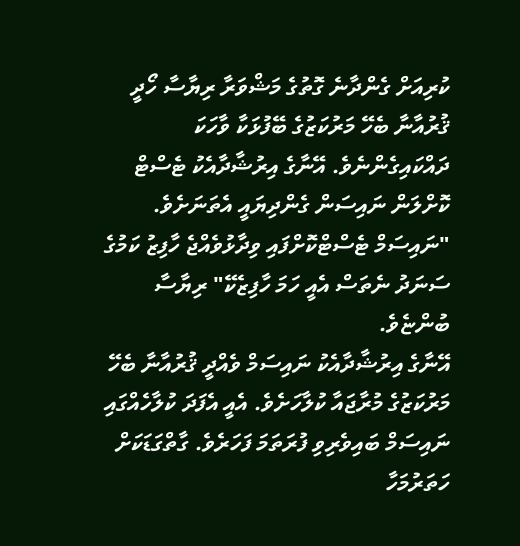ކުރިއަށް ގެންދާނެ ގޮތުގެ މަޝްވަރާ ރިޔާސާ ހޯދީ ޤުރުއާނާ ބެހޭ މަރުކަޒުގެ ބޭފުޅަކާ ވާހަކަ ދައްކައިގެންނެވެ. އޭނާގެ އިރުޝާދާއެކު ޓެސްޓް ކޮށްލަން ނައިސަން ގެންދިޔައީ އެތަނަށެވެ.
"ނައިސަމް ޓެސްޓްކޮށްފައި ވިދާޅުވެއްޖެ ހާފިޒު ކަމުގެ ސަނަދު ނެތަސް އެއީ ހަމަ ހާފިޒެކޭ" ރިޔާސާ ބުންޏެވެ.
އޭނާގެ އިރުޝާދާއެކު ނައިސަމް ވެއްދީ ޤުރުއާނާ ބެހޭ މަރުކަޒުގެ މުރާޖައާ ކުލާހަށެވެ. އެއީ އެފަދަ ކުލާހެއްގައި ނައިސަމް ބައިވެރިވި ފުރަތަމަ ފަހަރެވެ. ގާތްގަޑަކަށް ހަތަރުމަހާ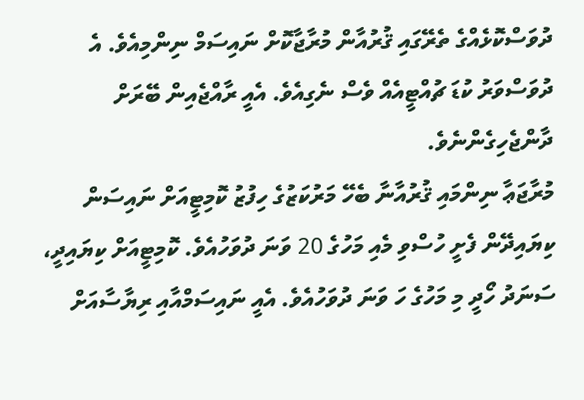ދުވަސްކޮޅެއްގެ ތެރޭގައި ޤުރުއާން މުރާޖާކޮށް ނައިސަމް ނިންމިއެވެ. އެ ދުވަސްވަރު ކުޑަ ޗުއްޓީއެއް ވެސް ނެގިއެވެ. އެއީ ރާއްޖެއިން ބޭރަށް ދާންޖެހިގެންނެވެ.
މުރާޖަޢާ ނިންމައި ޤުރުއާނާ ބެހޭ މަރުކަޒުގެ ހިފުޒު ކޮމިޓީއަށް ނައިސަން ކިޔައިދޭން ފެށީ ހުސްވި މެއި މަހުގެ 20 ވަނަ ދުވަހުއެވެ. ކޮމިޓީއަށް ކިޔައިދީ، ސަނަދު ހޯދީ މި މަހުގެ ހަ ވަނަ ދުވަހުއެވެ. އެއީ ނައިސަމްއާއި ރިޔާސާއަށް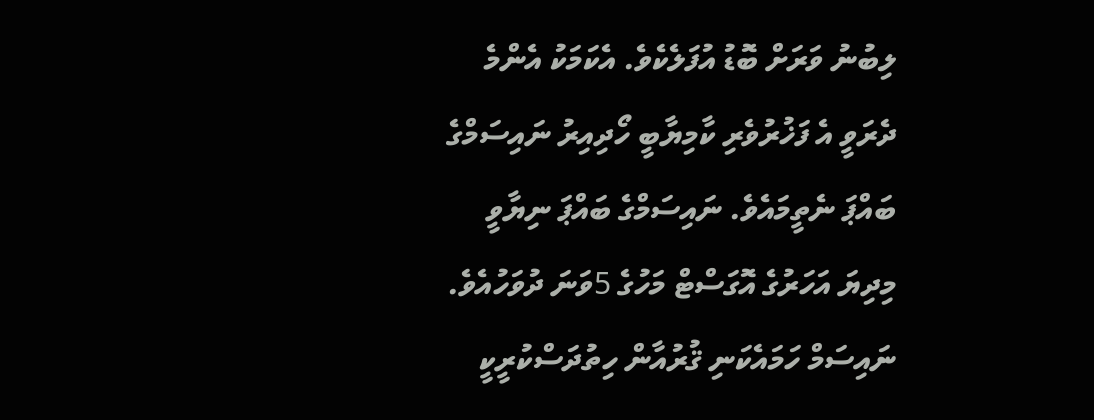ލިބުނު ވަރަށް ބޮޑު އުފަލެކެވެ. އެކަމަކު އެންމެ ދެރަވީ އެ ފަޚުރުވެރި ކާމިޔާބީ ހޯދިއިރު ނައިސަމްގެ ބައްޕަ ނެތީމައެވެ. ނައިސަމްގެ ބައްޕަ ނިޔާވީ މިދިޔަ އަހަރުގެ އޮގަސްޓް މަހުގެ 5ވަނަ ދުވަހުއެވެ.
ނައިސަމް ހަމައެކަނި ޤުރުއާން ހިތުދަސްކުރީކީ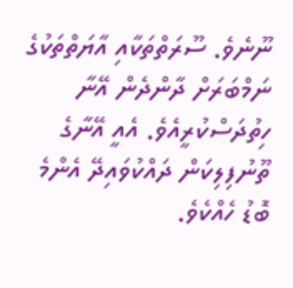ނޫނެވެ. ސޫރަތްތަކާއި އާޔަތްތަކުގެ ނަމްބަރަށް ދާންދެން އޭނާ ހިތުދަސްކުރީއެވެ. އެއީ އޭނާގެ ތޫނުފިލިކަން ދައްކުވައިދޭ އެންމެ ބޮޑު ހެއްކެވެ.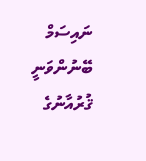ނައިސަމް ބޭނުންވަނީ ޤުރުއާނުގެ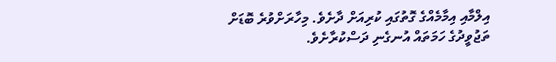އިލްމާއި އިމާމެއްގެ ގޮތުގައި ކުރިއަށް ދާށެވެ. މިހާރަށްވުރެ ބޮޑަށް ތަޖުވީދުގެ ހަމަތައް އުނގެނި ދަސްކުރާށެވެ.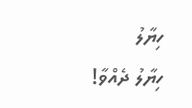ހިޔާލު
ހިޔާލު ދެއްވާ!